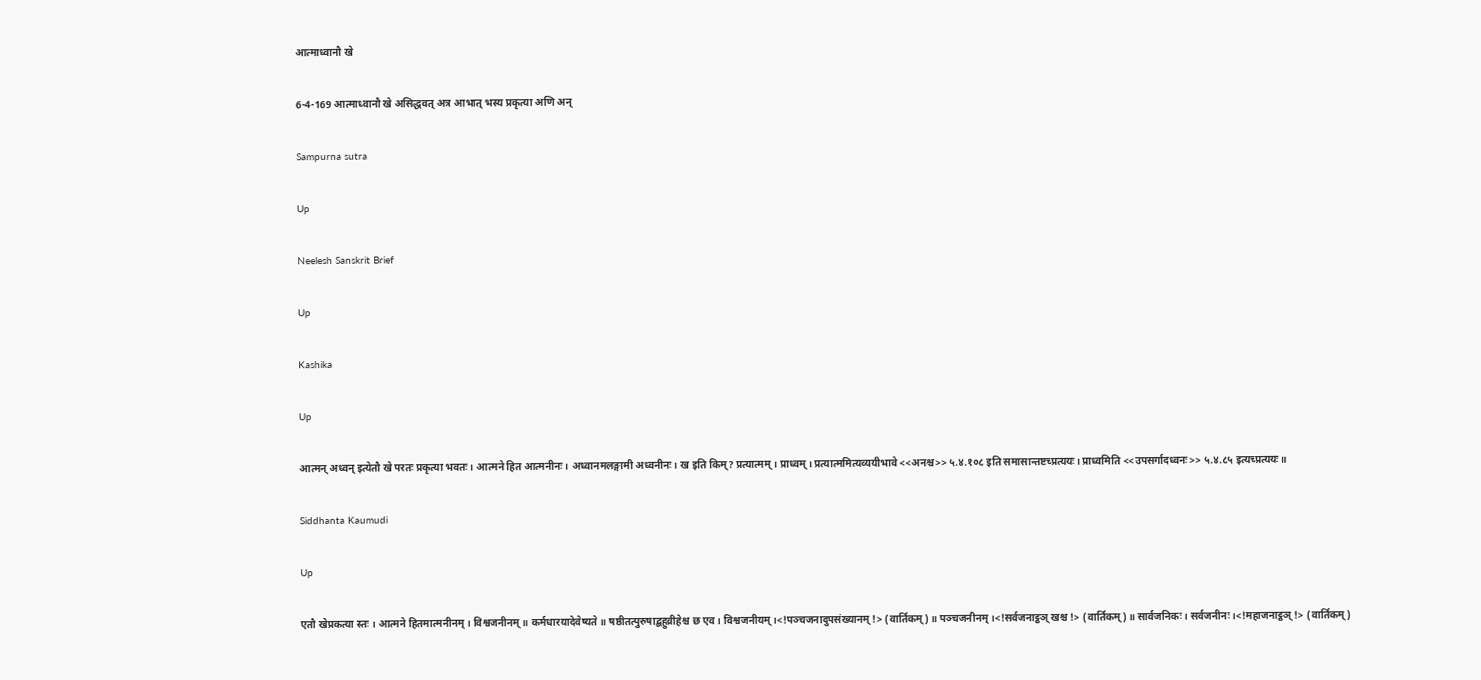आत्माध्वानौ खे

6-4-169 आत्माध्वानौ खे असिद्धवत् अत्र आभात् भस्य प्रकृत्या अणि अन्

Sampurna sutra

Up

Neelesh Sanskrit Brief

Up

Kashika

Up

आत्मन् अध्वन् इत्येतौ खे परतः प्रकृत्या भवतः। आत्मने हित आत्मनीनः। अध्वानमलङ्गामी अध्वनीनः। ख इति किम्? प्रत्यात्मम्। प्राध्वम्। प्रत्यात्ममित्यव्ययीभावे <<अनश्च>> ५.४.१०८ इति समासान्तष्टच्प्रत्ययः। प्राध्वमिति <<उपसर्गादध्वनः>> ५.४.८५ इत्यच्प्रत्ययः॥

Siddhanta Kaumudi

Up

एतौ खेप्रकत्या स्तः । आत्मने हितमात्मनीनम् । विश्वजनीनम् ॥ कर्मधारयादेवेष्यते ॥ षष्ठीतत्पुरुषाद्बहुव्रीहेश्च छ एव । विश्वजनीयम् ।<!पञ्चजनादुपसंख्यानम् !> (वार्तिकम्) ॥ पञ्चजनीनम् ।<!सर्वजनाट्ठञ् खश्च !> (वार्तिकम्) ॥ सार्वजनिकः । सर्वजनीनः ।<!महाजनाट्ठञ् !> (वार्तिकम्)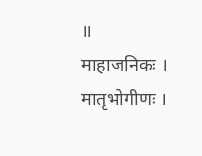॥ माहाजनिकः । मातृभोगीणः ।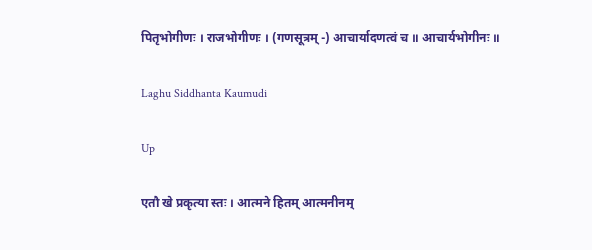पितृभोगीणः । राजभोगीणः । (गणसूत्रम् -) आचार्यादणत्वं च ॥ आचार्यभोगीनः ॥

Laghu Siddhanta Kaumudi

Up

एतौ खे प्रकृत्या स्तः । आत्मने हितम् आत्मनीनम्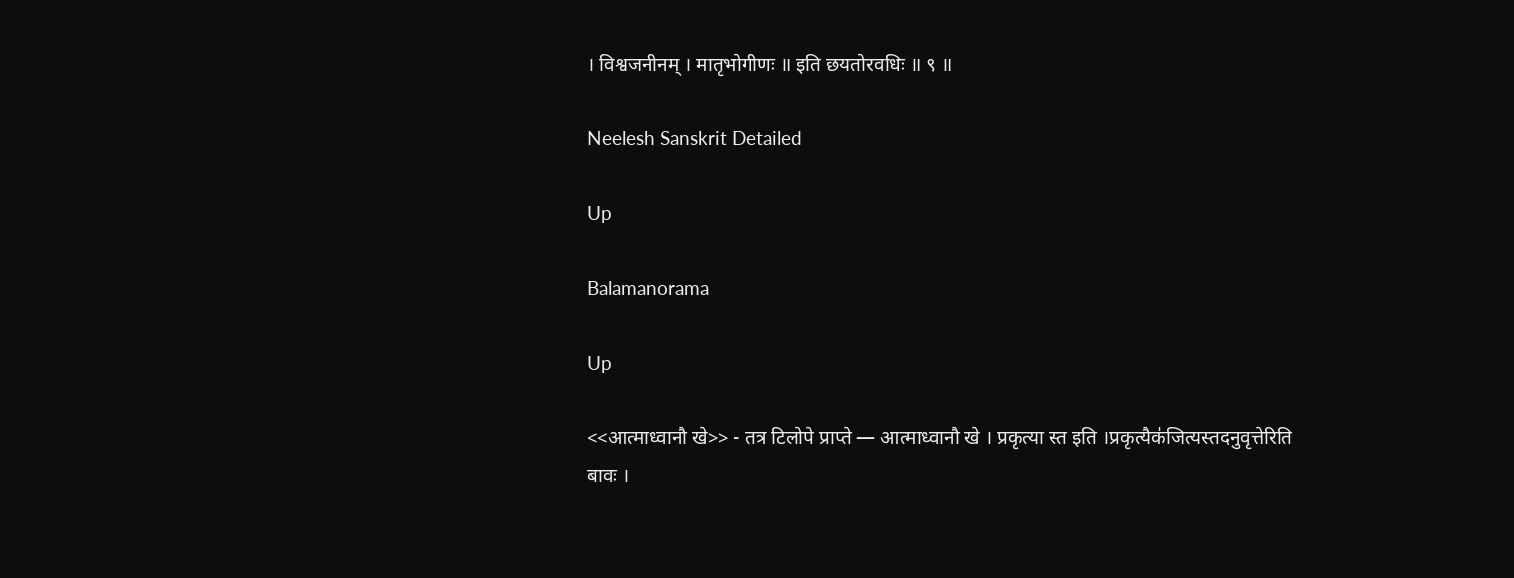। विश्वजनीनम् । मातृभोगीणः ॥ इति छयतोरवधिः ॥ ९ ॥

Neelesh Sanskrit Detailed

Up

Balamanorama

Up

<<आत्माध्वानौ खे>> - तत्र टिलोपे प्राप्ते — आत्माध्वानौ खे । प्रकृत्या स्त इति ।प्रकृत्यैक॑जित्यस्तदनुवृत्तेरिति बावः ।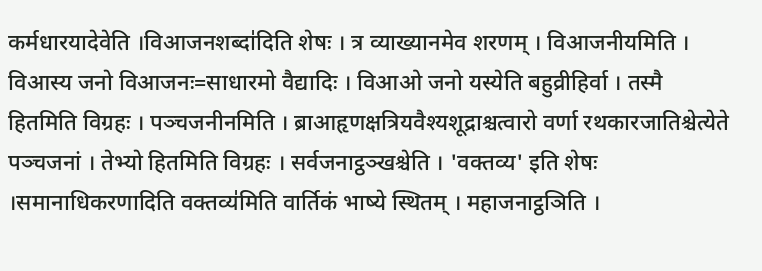कर्मधारयादेवेति ।विआजनशब्दा॑दिति शेषः । त्र व्याख्यानमेव शरणम् । विआजनीयमिति । विआस्य जनो विआजनः=साधारमो वैद्यादिः । विआओ जनो यस्येति बहुव्रीहिर्वा । तस्मै हितमिति विग्रहः । पञ्चजनीनमिति । ब्राआहृणक्षत्रियवैश्यशूद्राश्चत्वारो वर्णा रथकारजातिश्चेत्येते पञ्चजनां । तेभ्यो हितमिति विग्रहः । सर्वजनाट्ठञ्खश्चेति । 'वक्तव्य' इति शेषः ।समानाधिकरणादिति वक्तव्य॑मिति वार्तिकं भाष्ये स्थितम् । महाजनाट्ठञिति ।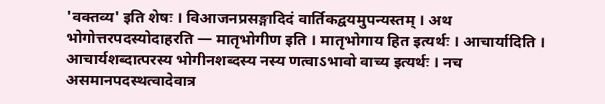'वक्तव्य' इति शेषः । विआजनप्रसङ्गादिदं वार्तिकद्वयमुपन्यस्तम् । अथ भोगोत्तरपदस्योदाहरति — मातृभोगीण इति । मातृभोगाय हित इत्यर्थः । आचार्यादिति । आचार्यशब्दात्परस्य भोगीनशब्दस्य नस्य णत्वाऽभावो वाच्य इत्यर्थः । नच असमानपदस्थत्वादेवात्र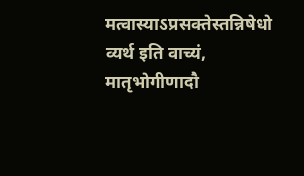मत्वास्याऽप्रसक्तेस्तन्निषेधो व्यर्थ इति वाच्यं, मातृभोगीणादौ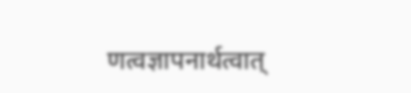णत्वज्ञापनार्थत्वात्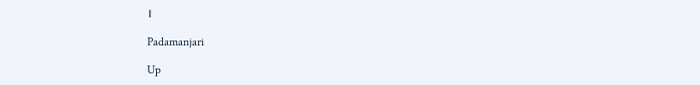।

Padamanjari

Up